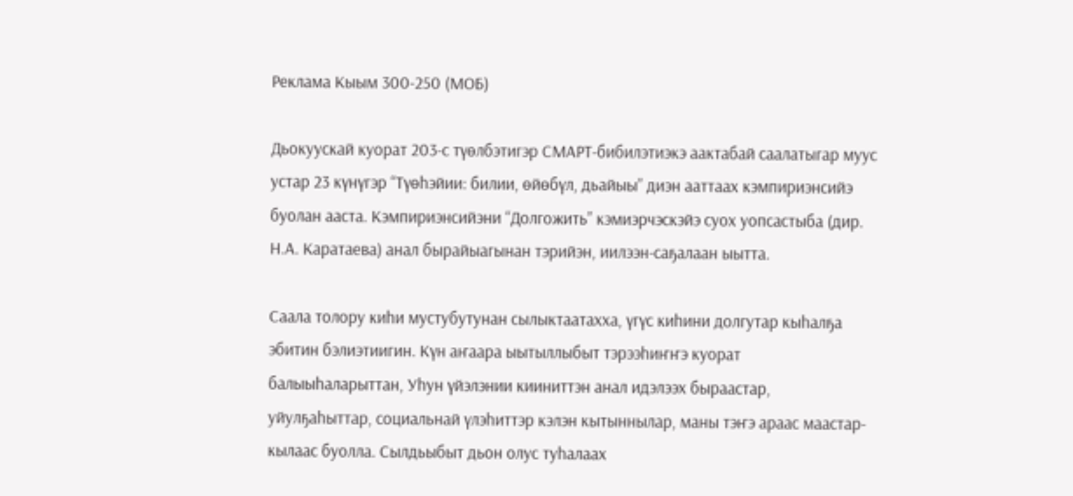Реклама Кыым 300-250 (МОБ)

Дьокуускай куорат 203-с түөлбэтигэр СМАРТ-бибилэтиэкэ аактабай саалатыгар муус устар 23 күнүгэр “Түөһэйии: билии, өйөбүл, дьайыы” диэн ааттаах кэмпириэнсийэ буолан ааста. Кэмпириэнсийэни “Долгожить” кэмиэрчэскэйэ суох уопсастыба (дир. Н.А. Каратаева) анал бырайыагынан тэрийэн, иилээн-саҕалаан ыытта.

Саала толору киһи мустубутунан сылыктаатахха, үгүс киһини долгутар кыһалҕа эбитин бэлиэтиигин. Күн аҥаара ыытыллыбыт тэрээһиҥҥэ куорат балыыһаларыттан, Уһун үйэлэнии кииниттэн анал идэлээх быраастар, уйулҕаһыттар, социальнай үлэһиттэр кэлэн кытыннылар, маны тэҥэ араас маастар-кылаас буолла. Сылдьыбыт дьон олус туһалаах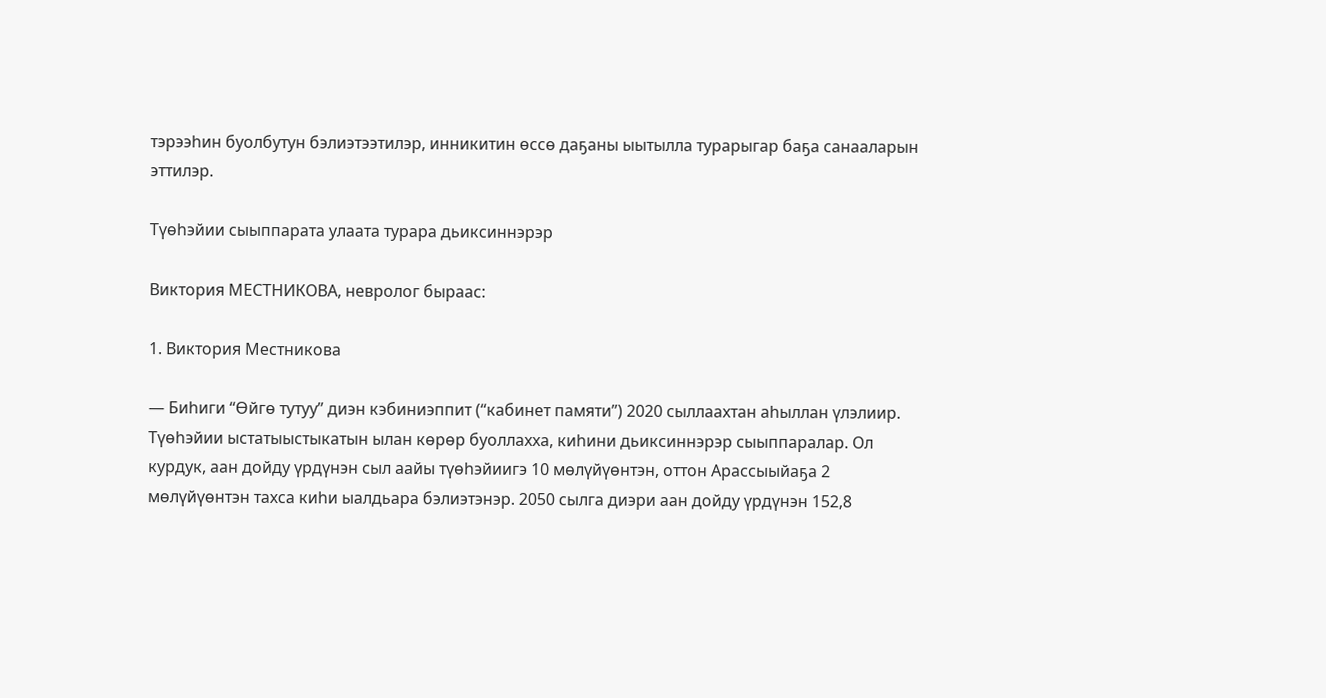тэрээһин буолбутун бэлиэтээтилэр, инникитин өссө даҕаны ыытылла турарыгар баҕа санааларын эттилэр.

Түөһэйии сыыппарата улаата турара дьиксиннэрэр

Виктория МЕСТНИКОВА, невролог быраас:

1. Виктория Местникова

— Биһиги “Өйгө тутуу” диэн кэбиниэппит (“кабинет памяти”) 2020 сыллаахтан аһыллан үлэлиир. Түөһэйии ыстатыыстыкатын ылан көрөр буоллахха, киһини дьиксиннэрэр сыыппаралар. Ол курдук, аан дойду үрдүнэн сыл аайы түөһэйиигэ 10 мөлүйүөнтэн, оттон Арассыыйаҕа 2 мөлүйүөнтэн тахса киһи ыалдьара бэлиэтэнэр. 2050 сылга диэри аан дойду үрдүнэн 152,8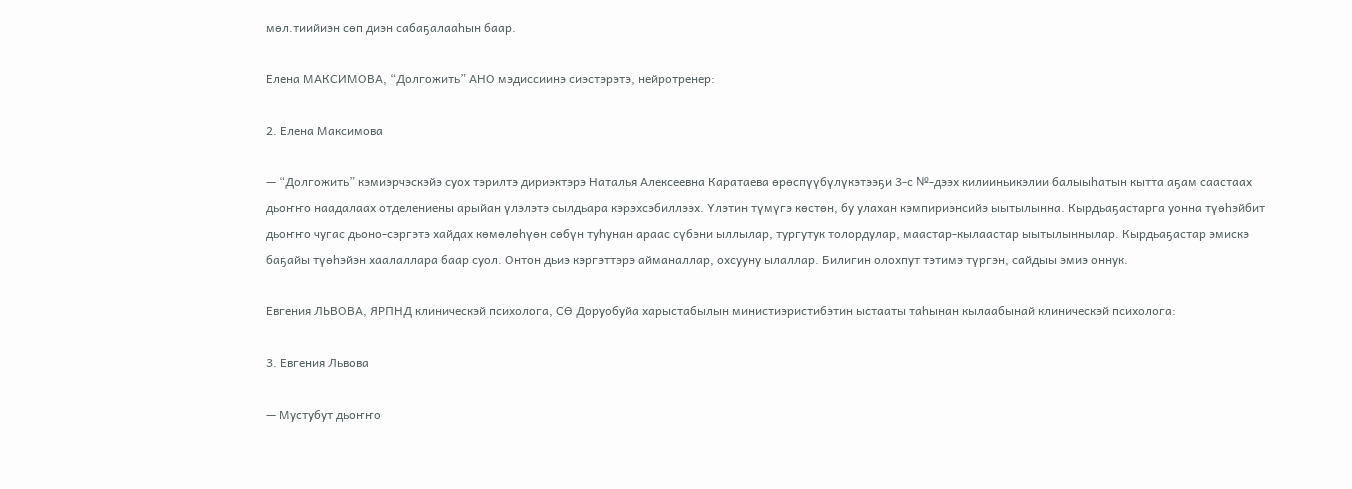мөл.тиийиэн сөп диэн сабаҕалааһын баар.

Елена МАКСИМОВА, “Долгожить” АНО мэдиссиинэ сиэстэрэтэ, нейротренер:

2. Елена Максимова

— “Долгожить” кэмиэрчэскэйэ суох тэрилтэ дириэктэрэ Наталья Алексеевна Каратаева өрөспүүбүлүкэтээҕи 3-с №-дээх килииньикэлии балыыһатын кытта аҕам саастаах дьоҥҥо наадалаах отделениены арыйан үлэлэтэ сылдьара кэрэхсэбиллээх. Үлэтин түмүгэ көстөн, бу улахан кэмпириэнсийэ ыытылынна. Кырдьаҕастарга уонна түөһэйбит дьоҥҥо чугас дьоно-сэргэтэ хайдах көмөлөһүөн сөбүн туһунан араас сүбэни ыллылар, тургутук толордулар, маастар-кылаастар ыытылыннылар. Кырдьаҕастар эмискэ баҕайы түөһэйэн хаалаллара баар суол. Онтон дьиэ кэргэттэрэ айманаллар, охсууну ылаллар. Билигин олохпут тэтимэ түргэн, сайдыы эмиэ оннук.

Евгения ЛЬВОВА, ЯРПНД клиническэй психолога, СӨ Доруобуйа харыстабылын министиэристибэтин ыстааты таһынан кылаабынай клиническэй психолога:

3. Евгения Львова

— Мустубут дьоҥҥо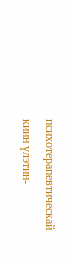психотерапевтическай киин үлэтин-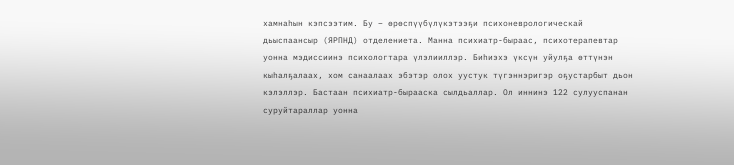хамнаһын кэпсээтим. Бу – өрөспүүбүлүкэтээҕи психоневрологическай дьыспаансыр (ЯРПНД) отделениета. Манна психиатр-быраас, психотерапевтар уонна мэдиссиинэ психологтара үлэлииллэр. Биһиэхэ үксүн уйулҕа өттүнэн кыһалҕалаах, хом санаалаах эбэтэр олох уустук түгэннэригэр оҕустарбыт дьон кэлэллэр. Бастаан психиатр-бырааска сылдьаллар. Ол иннинэ 122 сулууспанан суруйтараллар уонна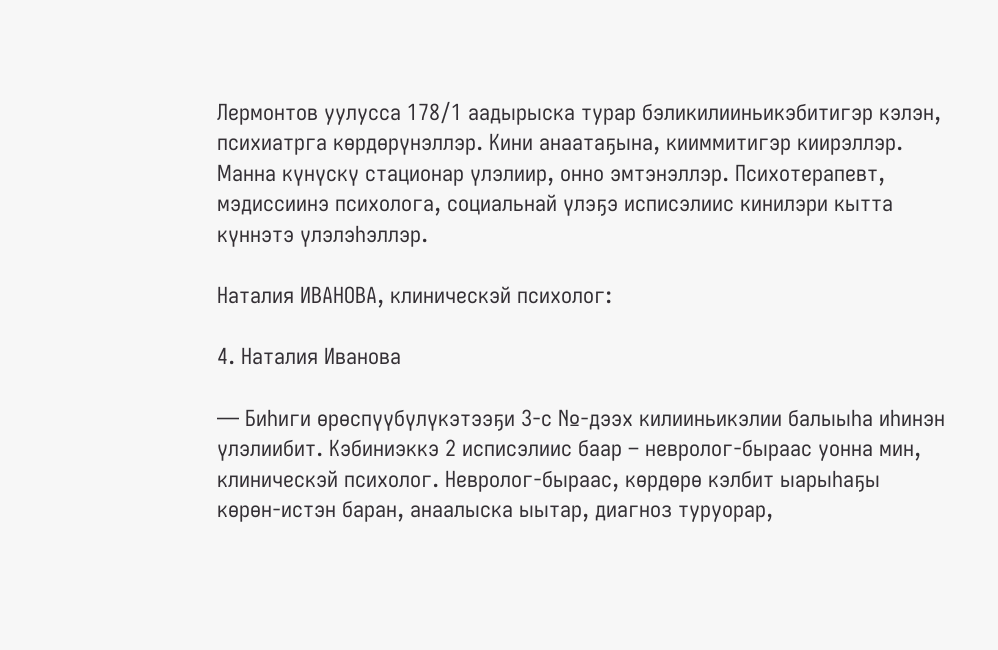Лермонтов уулусса 178/1 аадырыска турар бэликилииньикэбитигэр кэлэн, психиатрга көрдөрүнэллэр. Кини анаатаҕына, кииммитигэр киирэллэр. Манна күнүскү стационар үлэлиир, онно эмтэнэллэр. Психотерапевт, мэдиссиинэ психолога, социальнай үлэҕэ исписэлиис кинилэри кытта күннэтэ үлэлэһэллэр.

Наталия ИВАНОВА, клиническэй психолог:

4. Наталия Иванова

— Биһиги өрөспүүбүлүкэтээҕи 3-с №-дээх килииньикэлии балыыһа иһинэн үлэлиибит. Кэбиниэккэ 2 исписэлиис баар – невролог-быраас уонна мин, клиническэй психолог. Невролог-быраас, көрдөрө кэлбит ыарыһаҕы көрөн-истэн баран, анаалыска ыытар, диагноз туруорар,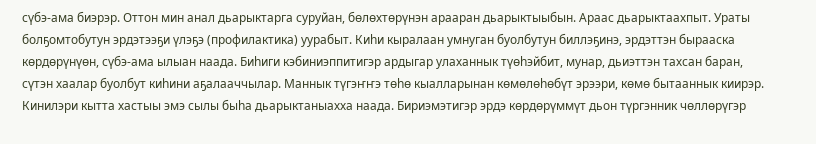сүбэ-ама биэрэр. Оттон мин анал дьарыктарга суруйан, бөлөхтөрүнэн арааран дьарыктыыбын. Араас дьарыктаахпыт. Ураты болҕомтобутун эрдэтээҕи үлэҕэ (профилактика) уурабыт. Киһи кыралаан умнуган буолбутун биллэҕинэ, эрдэттэн бырааска көрдөрүнүөн, сүбэ-ама ылыан наада. Биһиги кэбиниэппитигэр ардыгар улаханнык түөһэйбит, мунар, дьиэттэн тахсан баран, сүтэн хаалар буолбут киһини аҕалааччылар. Маннык түгэҥҥэ төһө кыалларынан көмөлөһөбүт эрээри, көмө бытааннык киирэр. Кинилэри кытта хастыы эмэ сылы быһа дьарыктаныахха наада. Бириэмэтигэр эрдэ көрдөрүммүт дьон түргэнник чөллөрүгэр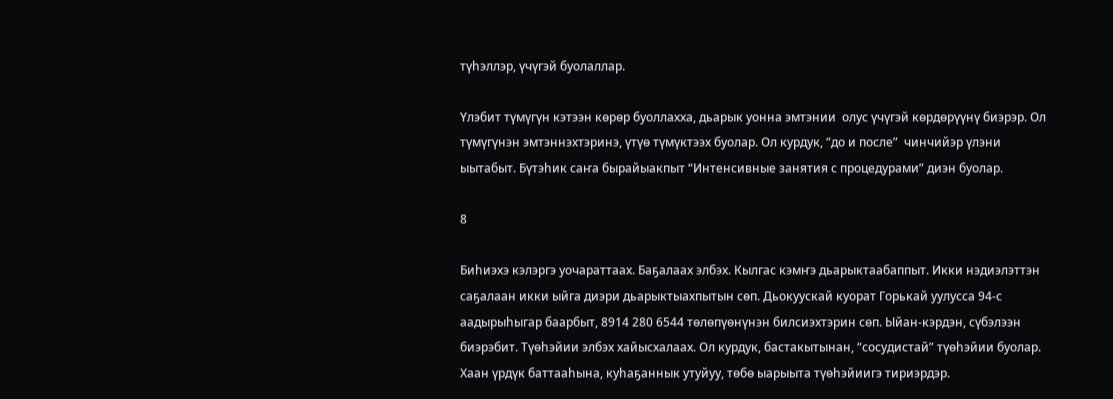түһэллэр, үчүгэй буолаллар.

Үлэбит түмүгүн кэтээн көрөр буоллахха, дьарык уонна эмтэнии  олус үчүгэй көрдөрүүнү биэрэр. Ол түмүгүнэн эмтэннэхтэринэ, үтүө түмүктээх буолар. Ол курдук, “до и после”  чинчийэр үлэни ыытабыт. Бүтэһик саҥа бырайыакпыт “Интенсивные занятия с процедурами” диэн буолар.

8

Биһиэхэ кэлэргэ уочараттаах. Баҕалаах элбэх. Кылгас кэмҥэ дьарыктаабаппыт. Икки нэдиэлэттэн саҕалаан икки ыйга диэри дьарыктыахпытын сөп. Дьокуускай куорат Горькай уулусса 94-с аадырыһыгар баарбыт, 8914 280 6544 төлөпүөнүнэн билсиэхтэрин сөп. Ыйан-кэрдэн, сүбэлээн биэрэбит. Түөһэйии элбэх хайысхалаах. Ол курдук, бастакытынан, “сосудистай” түөһэйии буолар. Хаан үрдүк баттааһына, куһаҕаннык утуйуу, төбө ыарыыта түөһэйиигэ тириэрдэр.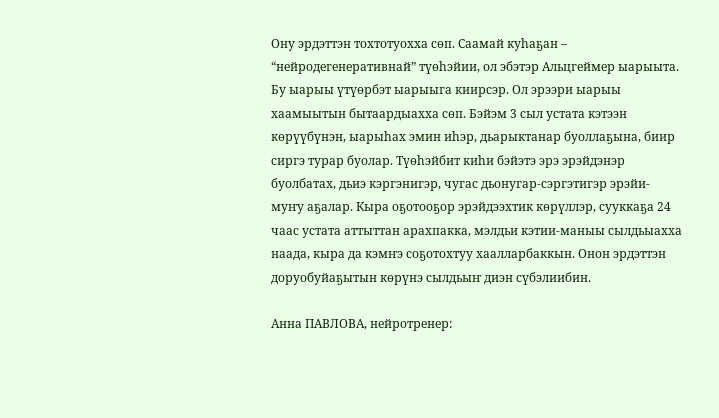Ону эрдэттэн тохтотуохха сөп. Саамай куһаҕан – “нейродегенеративнай” түөһэйии, ол эбэтэр Альцгеймер ыарыыта. Бу ыарыы үтүөрбэт ыарыыга киирсэр. Ол эрээри ыарыы хаамыытын бытаардыахха сөп. Бэйэм 3 сыл устата кэтээн көрүүбүнэн, ыарыһах эмин иһэр, дьарыктанар буоллаҕына, биир сиргэ турар буолар. Түөһэйбит киһи бэйэтэ эрэ эрэйдэнэр буолбатах, дьиэ кэргэнигэр, чугас дьонугар-сэргэтигэр эрэйи-муҥу аҕалар. Кыра оҕотооҕор эрэйдээхтик көрүллэр, сууккаҕа 24 чаас устата аттыттан арахпакка, мэлдьи кэтии-маныы сылдьыахха наада, кыра да кэмҥэ соҕотохтуу хаалларбаккын. Онон эрдэттэн доруобуйаҕытын көрүнэ сылдьыҥ диэн сүбэлиибин.

Анна ПАВЛОВА, нейротренер: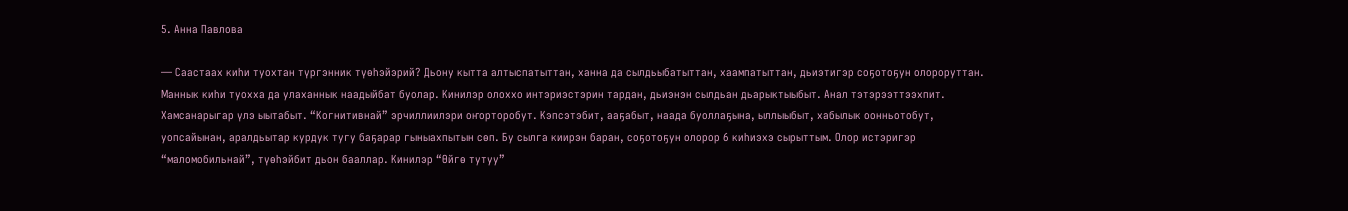5. Анна Павлова

— Саастаах киһи туохтан түргэнник түөһэйэрий? Дьону кытта алтыспатыттан, ханна да сылдьыбатыттан, хаампатыттан, дьиэтигэр соҕотоҕун олороруттан. Маннык киһи туохха да улаханнык наадыйбат буолар. Кинилэр олоххо интэриэстэрин тардан, дьиэнэн сылдьан дьарыктыыбыт. Анал тэтэрээттээхпит. Хамсанарыгар үлэ ыытабыт. “Когнитивнай” эрчиллиилэри оҥорторобут. Кэпсэтэбит, ааҕабыт, наада буоллаҕына, ыллыыбыт, хабылык оонньотобут, уопсайынан, аралдьытар курдук тугу баҕарар гыныахпытын сөп. Бу сылга киирэн баран, соҕотоҕун олорор 6 киһиэхэ сырыттым. Олор истэригэр “маломобильнай”, түөһэйбит дьон бааллар. Кинилэр “Өйгө тутуу”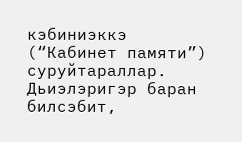кэбиниэккэ (“Кабинет памяти”) суруйтараллар. Дьиэлэригэр баран билсэбит,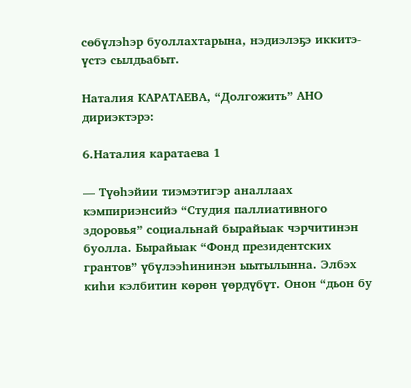сөбүлэһэр буоллахтарына, нэдиэлэҕэ иккитэ-үстэ сылдьабыт.

Наталия КАРАТАЕВА, “Долгожить” АНО дириэктэрэ:

6.Наталия каратаева 1

— Түөһэйии тиэмэтигэр аналлаах кэмпириэнсийэ “Студия паллиативного здоровья” социальнай бырайыак чэрчитинэн буолла. Бырайыак “Фонд президентских грантов” үбүлээһининэн ыытылынна. Элбэх киһи кэлбитин көрөн үөрдүбүт. Онон “дьон бу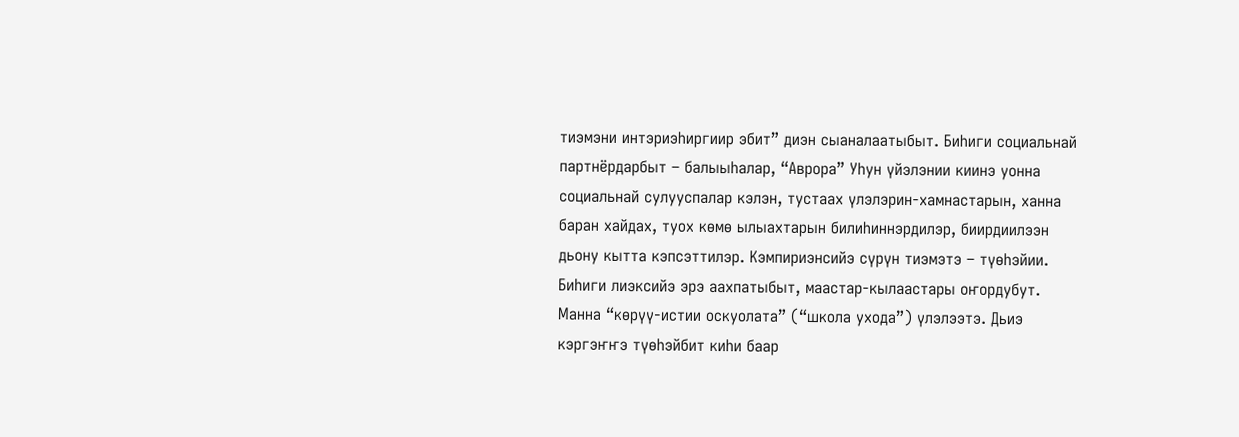тиэмэни интэриэһиргиир эбит” диэн сыаналаатыбыт. Биһиги социальнай партнёрдарбыт – балыыһалар, “Аврора” Уһун үйэлэнии киинэ уонна социальнай сулууспалар кэлэн, тустаах үлэлэрин-хамнастарын, ханна баран хайдах, туох көмө ылыахтарын билиһиннэрдилэр, биирдиилээн дьону кытта кэпсэттилэр. Кэмпириэнсийэ сүрүн тиэмэтэ – түөһэйии. Биһиги лиэксийэ эрэ аахпатыбыт, маастар-кылаастары оҥордубут. Манна “көрүү-истии оскуолата” (“школа ухода”) үлэлээтэ. Дьиэ кэргэҥҥэ түөһэйбит киһи баар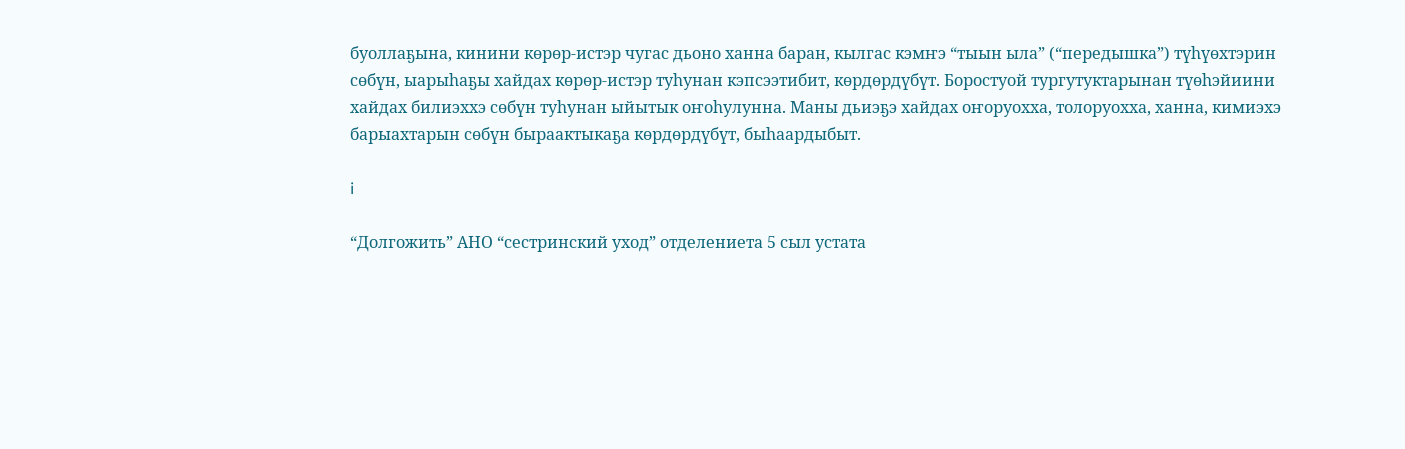буоллаҕына, кинини көрөр-истэр чугас дьоно ханна баран, кылгас кэмҥэ “тыын ыла” (“передышка”) түһүөхтэрин сөбүн, ыарыһаҕы хайдах көрөр-истэр туһунан кэпсээтибит, көрдөрдүбүт. Боростуой тургутуктарынан түөһэйиини хайдах билиэххэ сөбүн туһунан ыйытык оҥоһулунна. Маны дьиэҕэ хайдах оҥоруохха, толоруохха, ханна, кимиэхэ барыахтарын сөбүн быраактыкаҕа көрдөрдүбүт, быһаардыбыт.

i

“Долгожить” АНО “сестринский уход” отделениета 5 сыл устата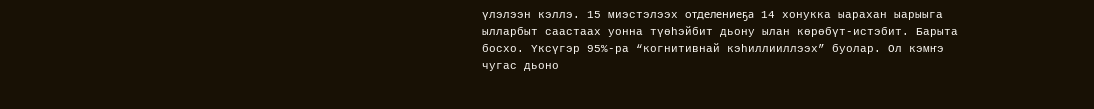үлэлээн кэллэ. 15 миэстэлээх отделениеҕа 14 хонукка ыарахан ыарыыга ылларбыт саастаах уонна түөһэйбит дьону ылан көрөбүт-истэбит. Барыта босхо. Үксүгэр 95%-ра “когнитивнай кэһиллииллээх” буолар. Ол кэмҥэ чугас дьоно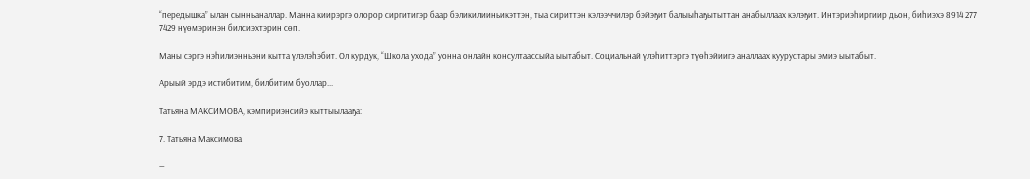“передышка” ылан сынньаналлар. Манна киирэргэ олорор сиргитигэр баар бэликилииньикэттэн, тыа сириттэн кэлээччилэр бэйэҕит балыыһаҕытыттан анабыллаах кэлэҕит. Интэриэһиргиир дьон, биһиэхэ 8914 277 7429 нүөмэринэн билсиэхтэрин сөп.

Маны сэргэ нэһилиэнньэни кытта үлэлэһэбит. Ол курдук, “Школа ухода” уонна онлайн консултаассыйа ыытабыт. Социальнай үлэһиттэргэ түөһэйиигэ аналлаах куурустары эмиэ ыытабыт.

Арыый эрдэ истибитим, билбитим буоллар...

Татьяна МАКСИМОВА, кэмпириэнсийэ кыттыылааҕа:

7. Татьяна Максимова

—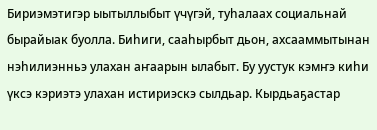Бириэмэтигэр ыытыллыбыт үчүгэй, туһалаах социальнай бырайыак буолла. Биһиги, сааһырбыт дьон, ахсааммытынан нэһилиэнньэ улахан аҥаарын ылабыт. Бу уустук кэмҥэ киһи үксэ кэриэтэ улахан истириэскэ сылдьар. Кырдьаҕастар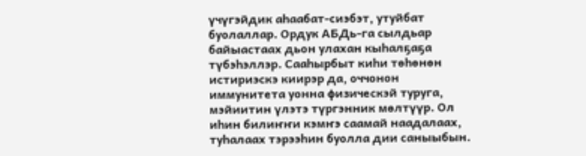үчүгэйдик аһаабат-сиэбэт, утуйбат буолаллар. Ордук АБДь-га сылдьар байыастаах дьон улахан кыһалҕаҕа түбэһэллэр. Сааһырбыт киһи төһөнөн истириэскэ киирэр да, оччонон иммунитета уонна физическэй туруга, мэйиитин үлэтэ түргэнник мөлтүүр. Ол иһин билиҥҥи кэмҥэ саамай наадалаах, туһалаах тэрээһин буолла дии саныыбын.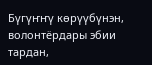Бүгүҥҥү көрүүбүнэн, волонтёрдары эбии тардан,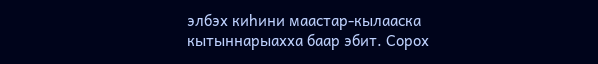элбэх киһини маастар-кылааска кытыннарыахха баар эбит. Сорох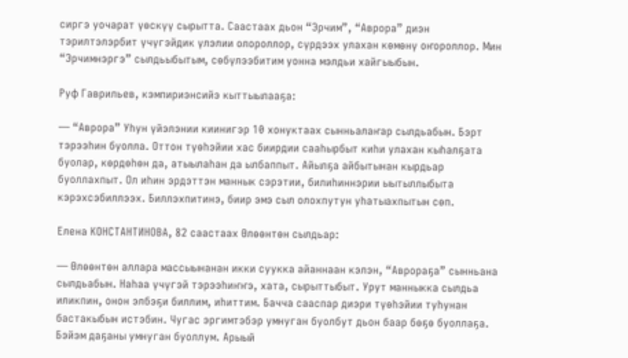сиргэ уочарат үөскүү сырытта. Саастаах дьон “Эрчим”, “Аврора” диэн тэрилтэлэрбит үчүгэйдик үлэлии олороллор, сүрдээх улахан көмөнү оҥороллор. Мин “Эрчимнэргэ” сылдьыбытым, сөбүлээбитим уонна мэлдьи хайгыыбын.

Руф Гаврильев, кэмпириэнсийэ кыттыылааҕа:

— “Аврора” Уһун үйэлэнии киинигэр 10 хонуктаах сынньалаҥар сылдьабын. Бэрт тэрээһин буолла. Оттон түөһэйии хас биирдии сааһырбыт киһи улахан кыһалҕата буолар, көрдөһөн да, атыылаһан да ылбаппыт. Айылҕа айбытынан кырдьар буоллахпыт. Ол иһин эрдэттэн маннык сэрэтии, билиһиннэрии ыытыллыбыта кэрэхсэбиллээх. Биллэхпитинэ, биир эмэ сыл олохпутун уһатыахпытын сөп.

Елена КОНСТАНТИНОВА, 82 саастаах Өлөөнтөн сылдьар:

— Өлөөнтөн аллара массыынанан икки суукка айаннаан кэлэн, “Аврораҕа” сынньана сылдьабын. Наһаа үчүгэй тэрээһиҥҥэ, хата, сырыттыбыт. Урут манныкка сылдьа иликпин, онон элбэҕи биллим, иһиттим. Бачча сааспар диэри түөһэйии туһунан бастакыбын истэбин. Чугас эргимтэбэр умнуган буолбут дьон баар бөҕө буоллаҕа. Бэйэм даҕаны умнуган буоллум. Арыый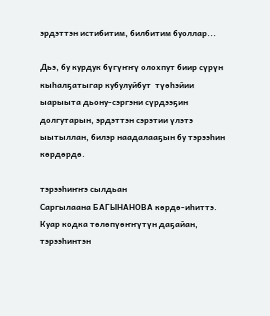эрдэттэн истибитим, билбитим буоллар...

Дьэ, бу курдук бүгүҥҥү олохпут биир сүрүн кыһалҕатыгар кубулуйбут  түөһэйии ыарыыта дьону-сэргэни сүрдээҕин долгутарын, эрдэттэн сэрэтии үлэтэ ыытыллан, билэр наадалааҕын бу тэрээһин көрдөрдө.

тэрээһиҥҥэ сылдьан
Саргылаана БАГЫНАНОВА көрдө-иһиттэ.
Куар кодка төлөпүөҥҥүтүн даҕайан, тэрээһинтэн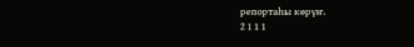репортаһы көрүҥ.
2 1 1 1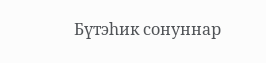Бүтэһик сонуннар